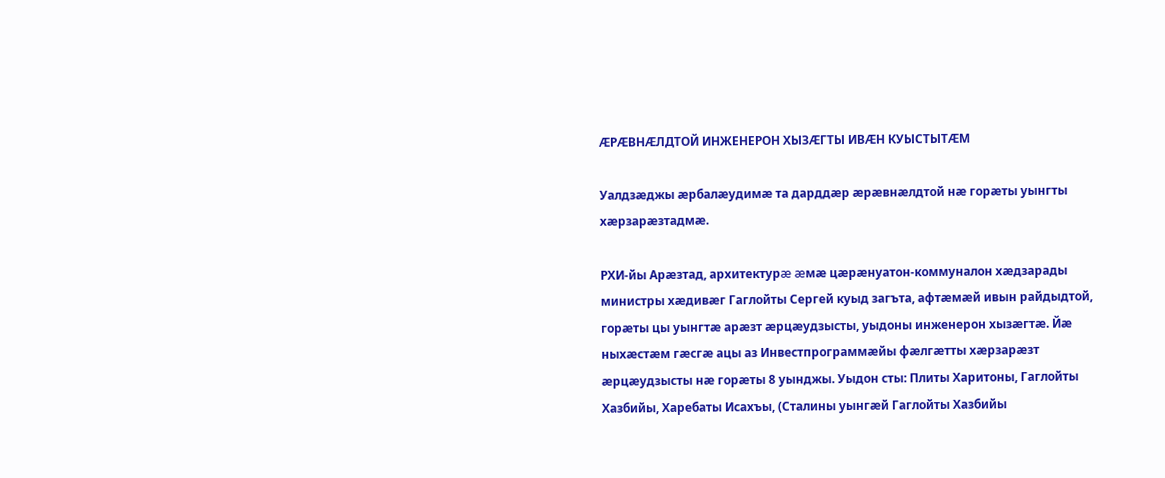ÆРÆВНÆЛДТОЙ ИНЖЕНЕРОН ХЫЗÆГТЫ ИВÆН КУЫСТЫТÆМ

Уалдзæджы æрбалæудимæ та дарддæр æрæвнæлдтой нæ горæты уынгты хæрзарæзтадмæ.

РХИ-йы Арæзтад, архитектурæ æмæ цæрæнуатон-коммуналон хæдзарады министры хæдивæг Гаглойты Сергей куыд загъта, афтæмæй ивын райдыдтой, горæты цы уынгтæ арæзт æрцæудзысты, уыдоны инженерон хызæгтæ. Йæ ныхæстæм гæсгæ ацы аз Инвестпрограммæйы фæлгæтты хæрзарæзт æрцæудзысты нæ горæты 8 уынджы. Уыдон сты: Плиты Харитоны, Гаглойты Хазбийы, Харебаты Исахъы, (Сталины уынгæй Гаглойты Хазбийы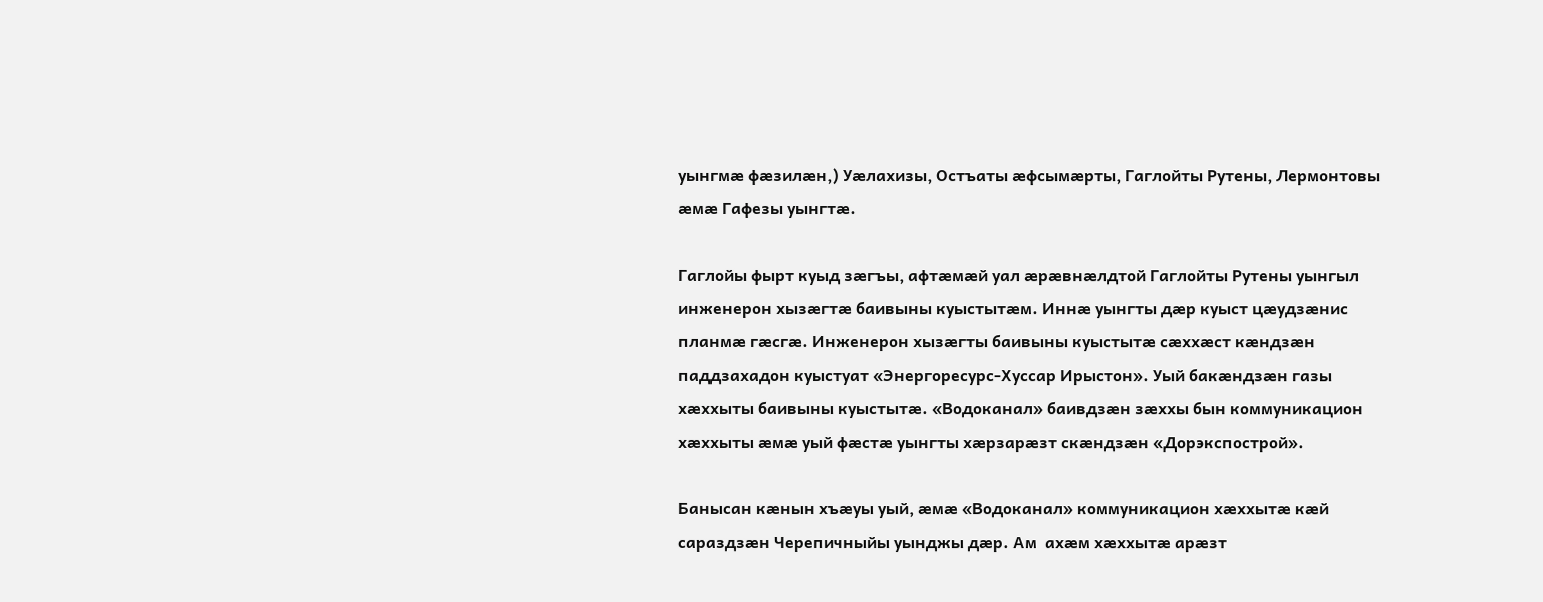уынгмæ фæзилæн,) Уæлахизы, Остъаты æфсымæрты, Гаглойты Рутены, Лермонтовы æмæ Гафезы уынгтæ.

Гаглойы фырт куыд зæгъы, афтæмæй уал æрæвнæлдтой Гаглойты Рутены уынгыл инженерон хызæгтæ баивыны куыстытæм. Иннæ уынгты дæр куыст цæудзæнис планмæ гæсгæ. Инженерон хызæгты баивыны куыстытæ сæххæст кæндзæн паддзахадон куыстуат «Энергоресурс-Хуссар Ирыстон». Уый бакæндзæн газы хæххыты баивыны куыстытæ. «Водоканал» баивдзæн зæххы бын коммуникацион хæххыты æмæ уый фæстæ уынгты хæрзарæзт скæндзæн «Дорэкспострой».

Банысан кæнын хъæуы уый, æмæ «Водоканал» коммуникацион хæххытæ кæй сараздзæн Черепичныйы уынджы дæр. Ам  ахæм хæххытæ арæзт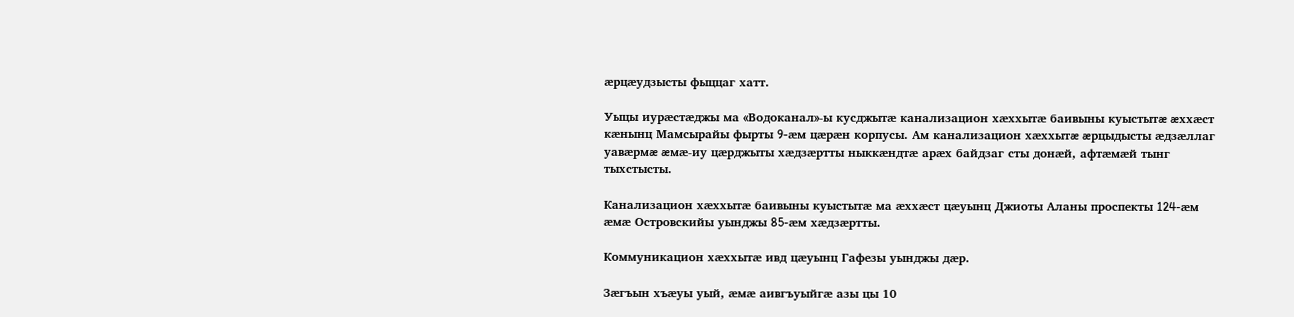æрцæудзысты фыццаг хатт.

Уыцы иурæстæджы ма «Водоканал»-ы кусджытæ канализацион хæххытæ баивыны куыстытæ æххæст кæнынц Мамсырайы фырты 9-æм цæрæн корпусы. Ам канализацион хæххытæ æрцыдысты æдзæллаг уавæрмæ æмæ-иу цæрджыты хæдзæртты ныккæндтæ арæх байдзаг сты донæй, афтæмæй тынг тыхстысты.

Канализацион хæххытæ баивыны куыстытæ ма æххæст цæуынц Джиоты Аланы проспекты 124-æм æмæ Островскийы уынджы 85-æм хæдзæртты.

Коммуникацион хæххытæ ивд цæуынц Гафезы уынджы дæр.

Зæгъын хъæуы уый, æмæ аивгъуыйгæ азы цы 10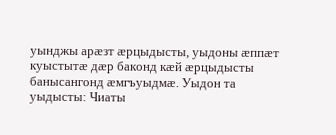уынджы арæзт æрцыдысты, уыдоны æппæт куыстытæ дæр баконд кæй æрцыдысты банысангонд æмгъуыдмæ. Уыдон та уыдысты: Чиаты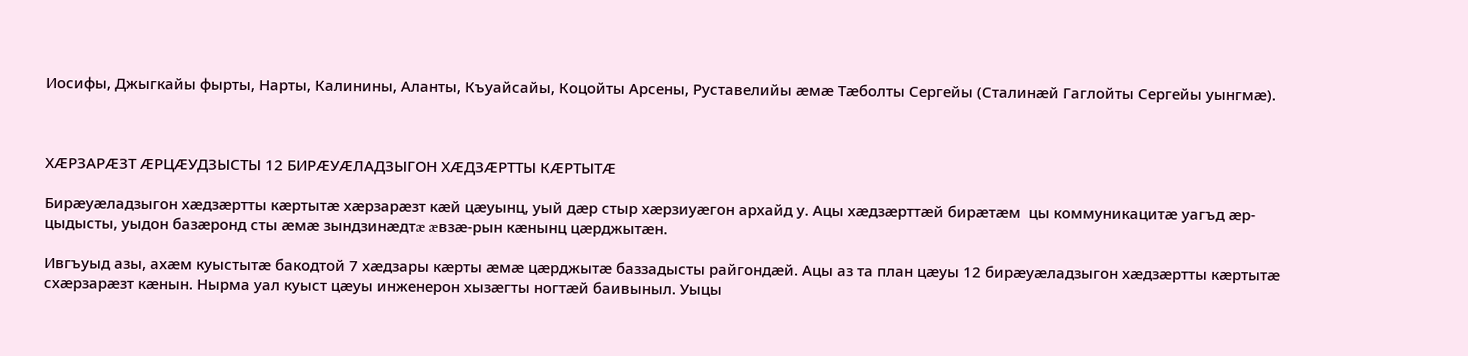Иосифы, Джыгкайы фырты, Нарты, Калинины, Аланты, Къуайсайы, Коцойты Арсены, Руставелийы æмæ Тæболты Сергейы (Сталинæй Гаглойты Сергейы уынгмæ).



ХÆРЗАРÆЗТ ÆРЦÆУДЗЫСТЫ 12 БИРÆУÆЛАДЗЫГОН ХÆДЗÆРТТЫ КÆРТЫТÆ

Бирæуæладзыгон хæдзæртты кæртытæ хæрзарæзт кæй цæуынц, уый дæр стыр хæрзиуæгон архайд у. Ацы хæдзæрттæй бирæтæм  цы коммуникацитæ уагъд æр-цыдысты, уыдон базæронд сты æмæ зындзинæдтæ æвзæ-рын кæнынц цæрджытæн.

Ивгъуыд азы, ахæм куыстытæ бакодтой 7 хæдзары кæрты æмæ цæрджытæ баззадысты райгондæй. Ацы аз та план цæуы 12 бирæуæладзыгон хæдзæртты кæртытæ схæрзарæзт кæнын. Нырма уал куыст цæуы инженерон хызæгты ногтæй баивыныл. Уыцы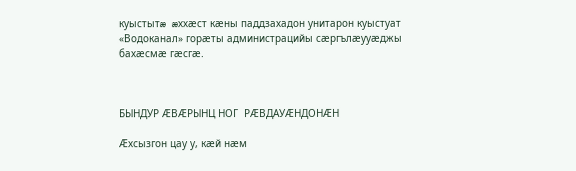куыстытæ æххæст кæны паддзахадон унитарон куыстуат «Водоканал» горæты администрацийы сæргълæууæджы бахæсмæ гæсгæ.



БЫНДУР ÆВÆРЫНЦ НОГ  РÆВДАУÆНДОНÆН

Æхсызгон цау у, кæй нæм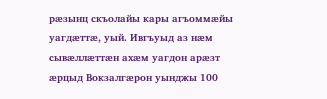рæзынц скъолайы кары агъоммæйы уагдæттæ, уый. Ивгъуыд аз нæм сывæллæттæн ахæм уагдон арæзт æрцыд Вокзалгæрон уынджы 100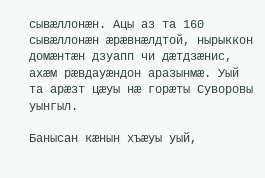сывæллонæн. Ацы аз та 160 сывæллонæн æрæвнæлдтой, нырыккон домæнтæн дзуапп чи дæтдзæнис, ахæм рæвдауæндон аразынмæ. Уый та арæзт цæуы нæ горæты Суворовы уынгыл.

Банысан кæнын хъæуы уый,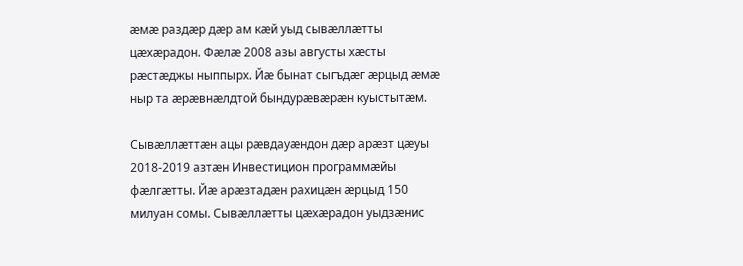æмæ раздæр дæр ам кæй уыд сывæллæтты цæхæрадон. Фæлæ 2008 азы августы хæсты рæстæджы ныппырх. Йæ бынат сыгъдæг æрцыд æмæ ныр та æрæвнæлдтой бындурæвæрæн куыстытæм.

Сывæллæттæн ацы рæвдауæндон дæр арæзт цæуы 2018-2019 азтæн Инвестицион программæйы фæлгæтты. Йæ арæзтадæн рахицæн æрцыд 150 милуан сомы. Сывæллæтты цæхæрадон уыдзæнис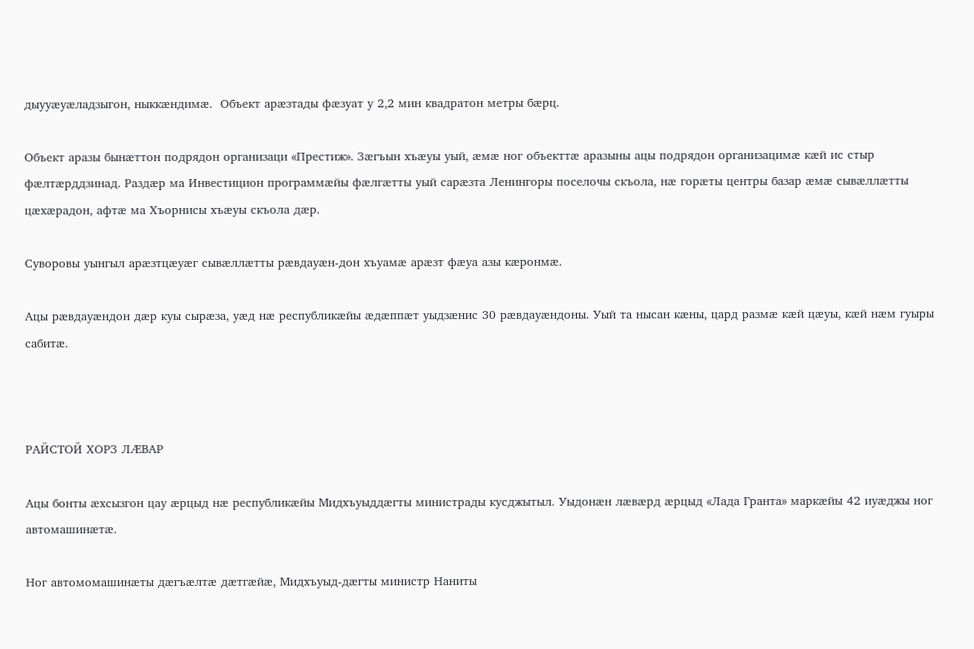дыууæуæладзыгон, ныккæндимæ.  Объект арæзтады фæзуат у 2,2 мин квадратон метры бæрц.

Объект аразы бынæттон подрядон организаци «Престиж». Зæгъын хъæуы уый, æмæ ног объекттæ аразыны ацы подрядон организацимæ кæй ис стыр фæлтæрддзинад. Раздæр ма Инвестицион программæйы фæлгæтты уый сарæзта Ленингоры поселочы скъола, нæ горæты центры базар æмæ сывæллæтты цæхæрадон, афтæ ма Хъорнисы хъæуы скъола дæр.

Суворовы уынгыл арæзтцæуæг сывæллæтты рæвдауæн-дон хъуамæ арæзт фæуа азы кæронмæ.

Ацы рæвдауæндон дæр куы сырæза, уæд нæ республикæйы æдæппæт уыдзæнис 30 рæвдауæндоны. Уый та нысан кæны, цард размæ кæй цæуы, кæй нæм гуыры сабитæ.



РАЙСТОЙ ХОРЗ ЛÆВАР

Ацы бонты æхсызгон цау æрцыд нæ республикæйы Мидхъуыддæгты министрады кусджытыл. Уыдонæн лæвæрд æрцыд «Лада Гранта» маркæйы 42 иуæджы ног автомашинæтæ.

Ног автомомашинæты дæгъæлтæ дæтгæйæ, Мидхъуыд-дæгты министр Наниты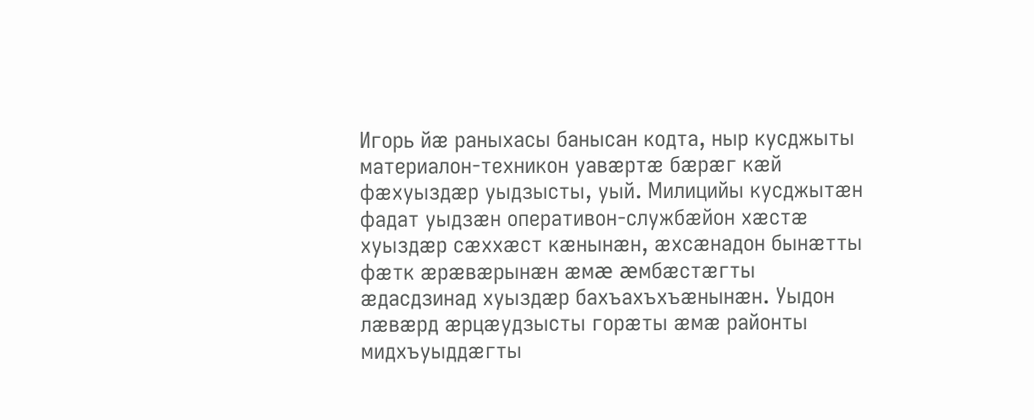Игорь йæ раныхасы банысан кодта, ныр кусджыты материалон-техникон уавæртæ бæрæг кæй фæхуыздæр уыдзысты, уый. Милицийы кусджытæн фадат уыдзæн оперативон-службæйон хæстæ хуыздæр сæххæст кæнынæн, æхсæнадон бынæтты фæтк æрæвæрынæн æмæ æмбæстæгты æдасдзинад хуыздæр бахъахъхъæнынæн. Уыдон лæвæрд æрцæудзысты горæты æмæ районты мидхъуыддæгты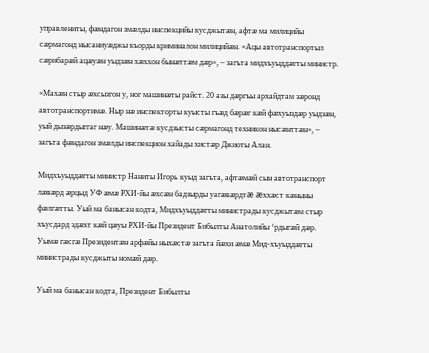управлениты, фæндагон змæлды инспекцийы кусджытæн, афтæ ма милицийы сæрмагонд нысаниуæджы къорды криминалон милицийæн. «Ацы автотранспортыл сæрибарæй ацæуæн уыдзæн хæххон бынæттæм дæр», – загъта мидхъуыддæгты министр.

«Махæн стыр æхсызгон у, ног машинæты райст. 20 азы дæргъы архайдтам зæронд автотранспортимæ. Ныр нæ инспекторты куысты гъæд бæрæг кæй фæхуыздæр уыдзæн, уый дызæрдыггаг нæу. Машинæтæ кусдзысты сæрмагонд техникон нысæнттæн», – загъта фæндагон змæлды инспекцион хайады хистæр Джиоты Алан.

Мидхъуыддæгты министр Наниты Игорь куыд загъта, афтæмæй сын автотранспорт лæвæрд æрцыд УФ æмæ РХИ-йы æхсæн бадзырды уагæвæрдтæ æххæст кæныны фæлгæтты. Уый ма банысан кодта, Мидхъуыддæгты министрады кусджытæм стыр хъусдард здæхт кæй цæуы РХИ-йы Президент Бибылты Анатолийы ‘рдыгæй дæр. Уымæ гæсгæ Президентæн арфæйы ныхæстæ загъта йæхи æмæ Мид-хъуыддæгты министрады кусджыты номæй дæр.

Уый ма банысан кодта, Президент Бибылты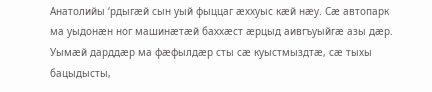Анатолийы ‘рдыгæй сын уый фыццаг æххуыс кæй нæу. Сæ автопарк ма уыдонæн ног машинæтæй баххæст æрцыд аивгъуыйгæ азы дæр. Уымæй дарддæр ма фæфылдæр сты сæ куыстмыздтæ, сæ тыхы бацыдысты,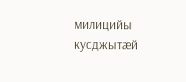милицийы кусджытæй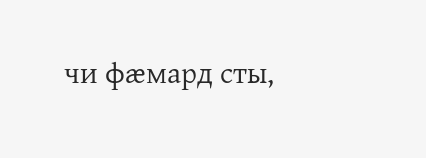чи фæмард сты,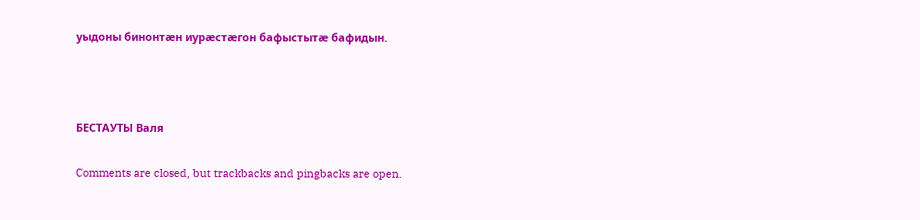уыдоны бинонтæн иурæстæгон бафыстытæ бафидын.



БЕСТАУТЫ Валя

Comments are closed, but trackbacks and pingbacks are open.